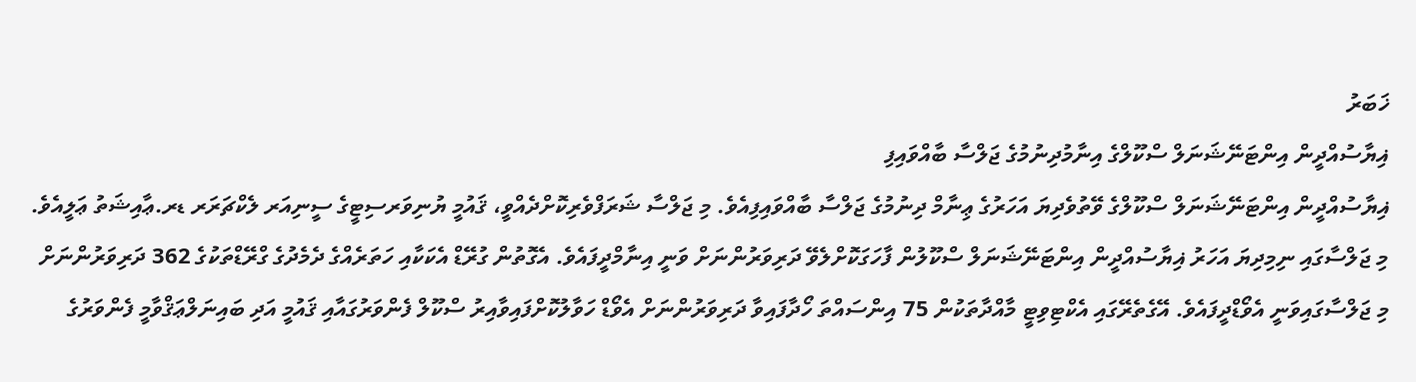ޚަބަރު
ޣިޔާސުއްދީން އިންޓަނޭޝަނަލް ސްކޫލްގެ އިނާމުދިނުމުގެ ޖަލްސާ ބާއްވައިފި
ޣިޔާސުއްދީން އިންޓަނޭޝަނަލް ސްކޫލްގެ ވޭތުވެދިޔަ އަހަރުގެ ޢިނާމް ދިނުމުގެ ޖަލްސާ ބާއްވައިފިއެވެ. މި ޖަލްސާ ޝަރަފްވެރިކޮށްދެއްވީ، ޤައުމީ ޔުނިވަރސިޓީގެ ސީނިއަރ ލެކްޗަރަރ ޑރ.ޢާއިޝަތު ޢަލީއެވެ.
މި ޖަލްސާގައި ނިމިދިޔަ އަހަރު ޣިޔާސުއްދީން އިންޓަނޭޝަނަލް ސްކޫލުން ފާހަގަކޮށްލެވޭ ދަރިވަރުންނަށް ވަނީ އިނާމްދީފައެވެ. އެގޮތުން ގުރޭޑް އެކަކާއި ހަތަރެއްގެ ދެމެދުގެ ގްރޭޑްތަކުގެ 362 ދަރިވަރުންނަށް މި ޖަލްސާގައިވަނީ އެވޯޑްދީފައެވެ. އޭގެތެރޭގައި އެކްޓިވިޓީ މާއްދާތަކުން 75 އިންސައްތަ ހޯދާފައިވާ ދަރިވަރުންނަށް އެވޯޑް ހަވާލުކޮށްފައިވާއިރު ސްކޫލް ފެންވަރުގައާއި ޤައުމީ އަދި ބައިނަލްޢަޤްވާމީ ފެންވަރުގެ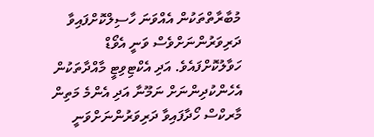މުބާރާތްތަކުން އެއްވަނަ ހާސިލްކޮށްފައިވާ ދަރިވަރުންނަށްވެސް ވަނީ އެވޯޑް ހަވާލުކޮށްފައެވެ. އަދި އެކްޓިވިޓީ މާއްދާތަކުން އެހެންކުދިންނަށް ނަމޫނާ އަދި އެންމެ މަތިން މާރކްސް ހޯދާފައިވާ ދަރިވަރުންނަށްވަނީ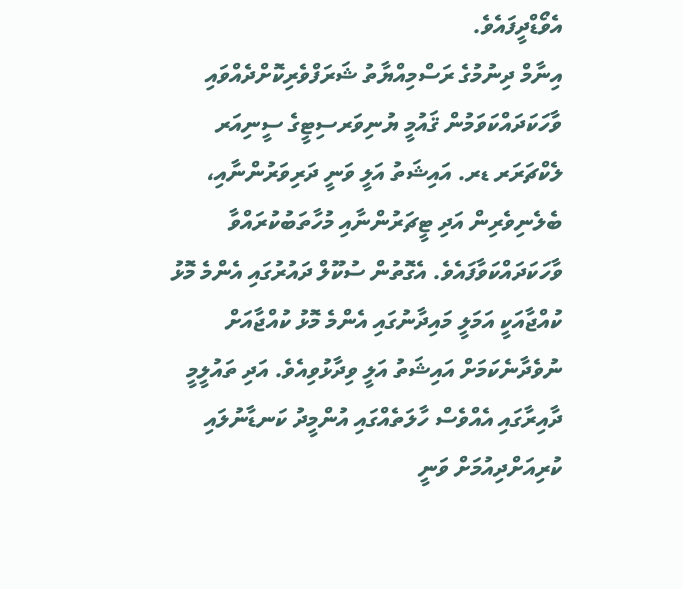އެވޯޑްދީފައެވެ.
އިނާމް ދިނުމުގެ ރަސްމިއްޔާތު ޝަރަފްވެރިކޮށްދެއްވައި ވާހަކަދައްކަވަމުން ޤައުމީ ޔުނިވަރސިޓީގެ ސީނިއަރ ލެކްޗަރަރ ޑރ. އައިޝަތު އަލީ ވަނީ ދަރިވަރުންނާއި، ބެލެނިވެރިން އަދި ޓީޗަރުންނާއި މުހާތަބުކުރައްވާ ވާހަކަދައްކަވާފައެވެ. އެގޮތުން ސުކޫލް ދައުރުގައި އެންމެ މޮޅު ކުއްޖާއަކީ އަމަލީ މައިދާނުގައި އެންމެ މޮޅު ކުއްޖާއަށް ނުވެދާނެކަމަށް އައިޝަތު އަލީ ވިދާޅުވިއެވެ. އަދި ތައުލީމީ ދާއިރާގައި އެއްވެސް ހާލަތެއްގައި އުންމީދު ކަނޑާނުލައި ކުރިއަށްދިއުމަށް ވަނީ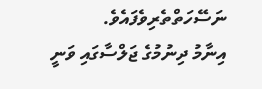ނަސޭހަތްތެރިވެފައެވެ.
އިނާމު ދިނުމުގެ ޖަލްސާގައި ވަނީ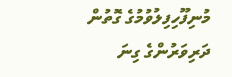މުނިފޫހިފިލުވުމުގެ ގޮތުން ދަރިވަރުންގެ ގިނަ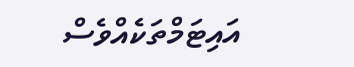އައިޓަމްތަކެއްވެސް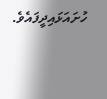ހުށައަޅައިދީފައެވެ.